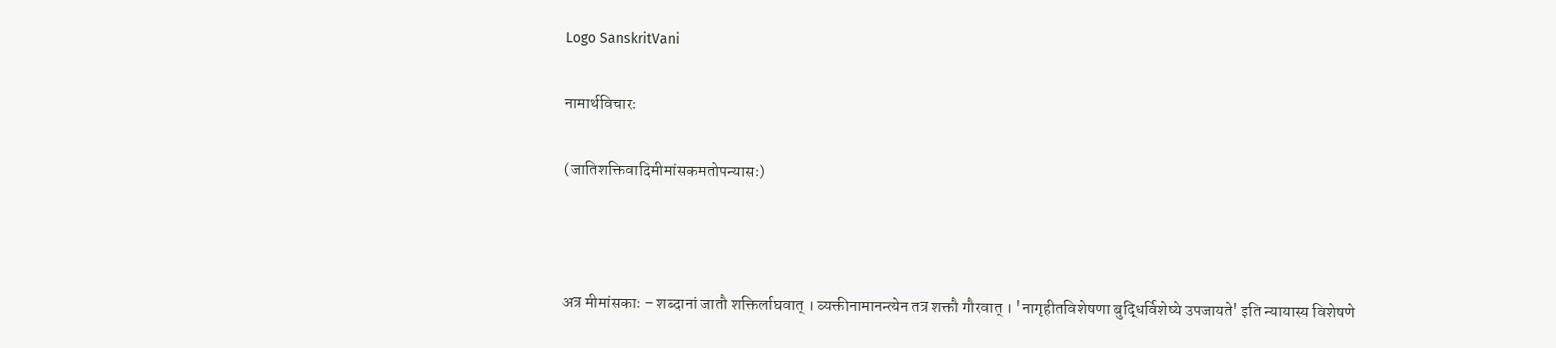Logo SanskritVani

नामार्थविचारः

(जातिशक्तिवादिमीमांसकमतोपन्यासः)



अत्र मीमांसकाः – शब्दानां जातौ शक्तिर्लाघवात् । व्यक्तीनामानन्त्येन तत्र शक्तौ गौरवात् । 'नागृहीतविशेषणा बुद्धिर्विशेष्ये उपजायते' इति न्यायास्य विशेषणे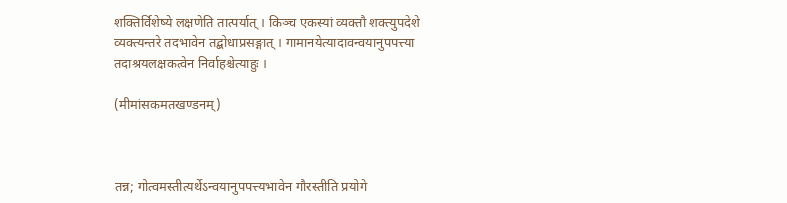शक्तिर्विशेष्ये लक्षणेति तात्पर्यात् । किञ्च एकस्यां व्यक्तौ शक्त्युपदेशे व्यक्त्यन्तरे तदभावेन तद्बोधाप्रसङ्गात् । गामानयेत्यादावन्वयानुपपत्त्या तदाश्रयलक्षकत्वेन निर्वाहश्चेत्याहुः ।

(मीमांसकमतखण्डनम्)



तन्न; गोत्वमस्तीत्यर्थेऽन्वयानुपपत्त्यभावेन गौरस्तीति प्रयोगे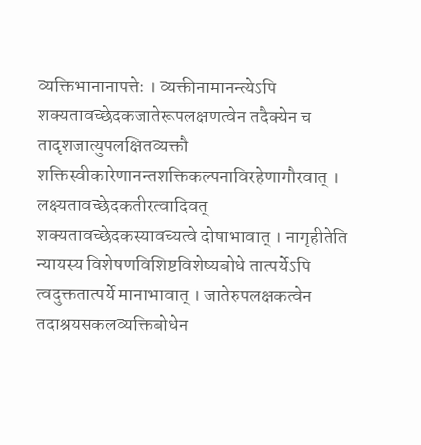व्यक्तिभानानापत्तेः । व्यक्तीनामानन्त्येऽपि शक्यतावच्छेदकजातेरूपलक्षणत्वेन तदैक्येन च तादृशजात्युपलक्षितव्यक्तौ शक्तिस्वीकारेणानन्तशक्तिकल्पनाविरहेणागौरवात् । लक्ष्यतावच्छेदकतीरत्वादिवत् शक्यतावच्छेदकस्यावच्यत्वे दोषाभावात् । नागृहीतेति न्यायस्य विशेषणविशिष्टविशेष्यबोधे तात्पर्येऽपि त्वदुक्ततात्पर्ये मानाभावात् । जातेरुपलक्षकत्वेन तदाश्रयसकलव्यक्तिबोधेन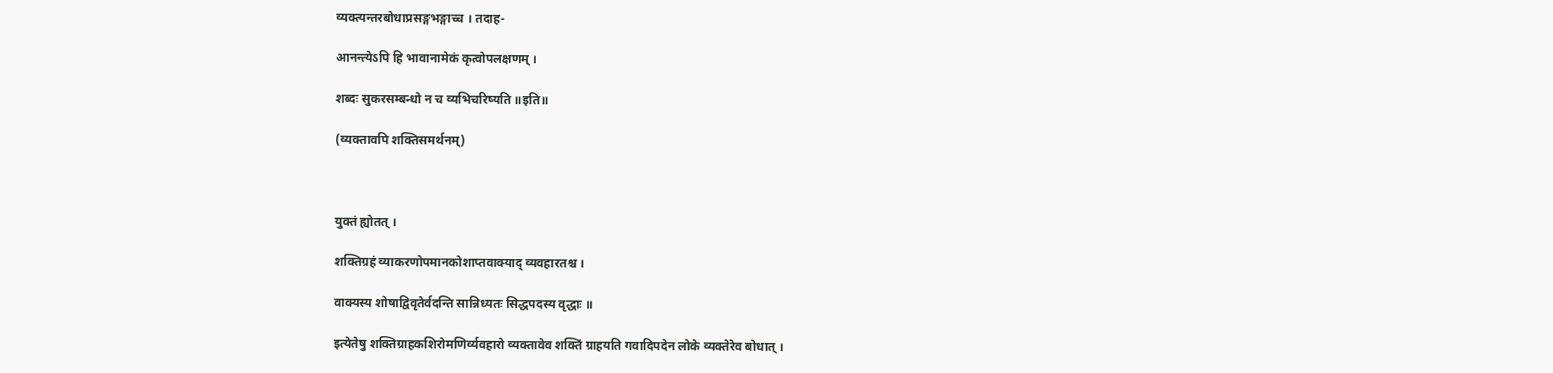व्यक्त्यन्तरबोधाप्रसङ्गभङ्गाच्च । तदाह-

आनन्त्येऽपि हि भावानामेकं कृत्वोपलक्षणम् ।

शब्दः सुकरसम्बन्धो न च व्यभिचरिष्यति ॥इति॥

(व्यक्तावपि शक्तिसमर्थनम्)



युक्तं ह्योतत् ।

शक्तिग्रहं व्याकरणोपमानकोशाप्तवाक्याद् व्यवहारतश्च ।

वाक्यस्य शोषाद्विवृतेर्वदन्ति सान्निध्यतः सिद्धपदस्य वृद्धाः ॥

इत्येतेषु शक्तिग्राहकशिरोमणिर्व्यवहारो व्यक्तावेव शक्तिं ग्राहयति गवादिपदेन लोके व्यक्तेरेव बोधात् ।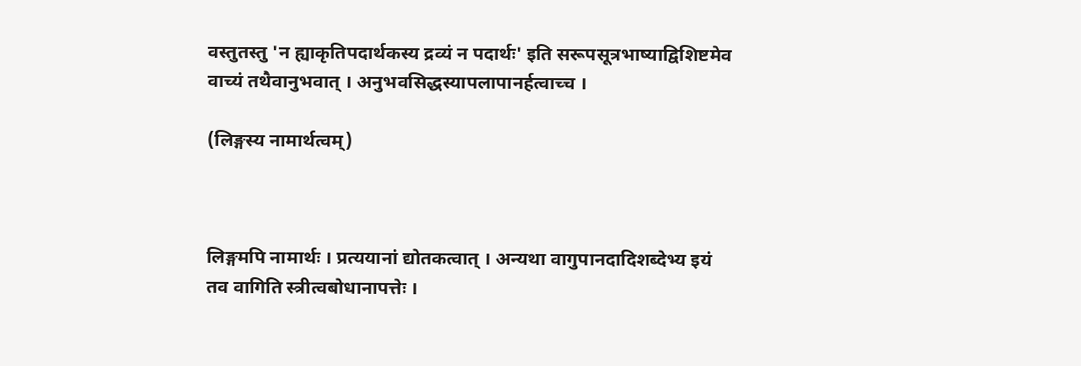वस्तुतस्तु 'न ह्याकृतिपदार्थकस्य द्रव्यं न पदार्थः' इति सरूपसूत्रभाष्याद्विशिष्टमेव वाच्यं तथैवानुभवात् । अनुभवसिद्धस्यापलापानर्हत्वाच्च ।

(लिङ्गस्य नामार्थत्वम्)



लिङ्गमपि नामार्थः । प्रत्ययानां द्योतकत्वात् । अन्यथा वागुपानदादिशब्देभ्य इयं तव वागिति स्त्रीत्वबोधानापत्तेः ।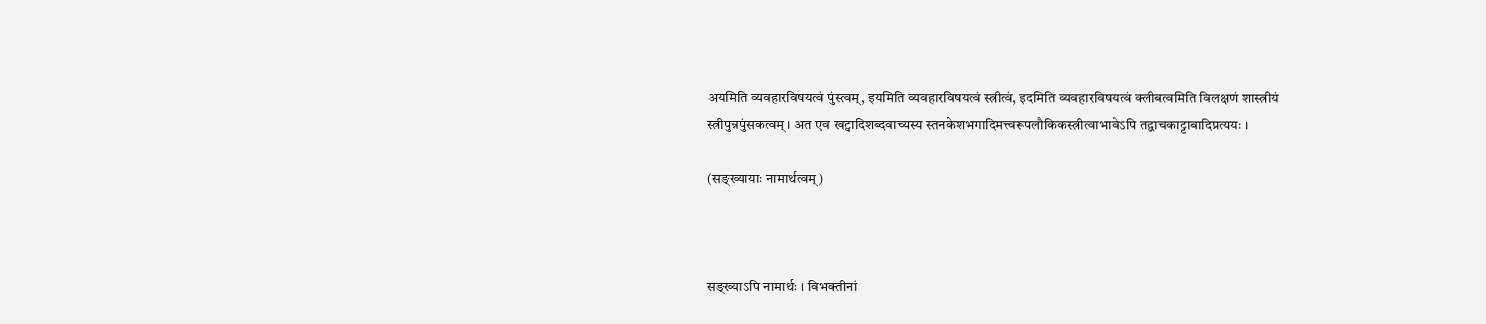अयमिति व्यवहारविषयत्वं पुंस्त्वम्, इयमिति व्यवहारविषयत्वं स्त्रीत्वं, इदमिति व्यवहारविषयत्वं क्लीबत्वमिति विलक्षणं शास्त्रीयं स्त्रीपुन्नपुंसकत्वम् । अत एव खट्वादिशब्दवाच्यस्य स्तनकेशभगादिमत्त्वरूपलौकिकस्त्रीत्वाभावेऽपि तद्वाचकाट्टाबादिप्रत्ययः ।

(सङ्ख्यायाः नामार्थत्वम्)



सङ्ख्याऽपि नामार्थः । विभक्तीनां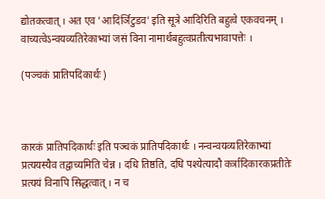द्योतकत्वात् । अत एव 'आदिर्ञिटुडव' इति सूत्रे आदिरिति बहुत्वे एकवचनम् । वाच्यत्वेऽन्वयव्यतिरेकाभ्यां जसं विना नामार्थबहुत्वप्रतीत्यभावापत्तेः ।

(पञ्चकं प्रातिपदिकार्थः)



कारकं प्रातिपदिकार्थः इति पञ्चकं प्रातिपदिकार्थः । नन्वन्वयव्यतिरेकाभ्यां प्रत्ययस्यैव तद्वाच्यमिति चेन्न । दधि तिष्ठति, दधि पश्येत्यादौ कर्त्रादिकारकप्रतीतेः प्रत्ययं विनापि सिद्धत्वात् । न च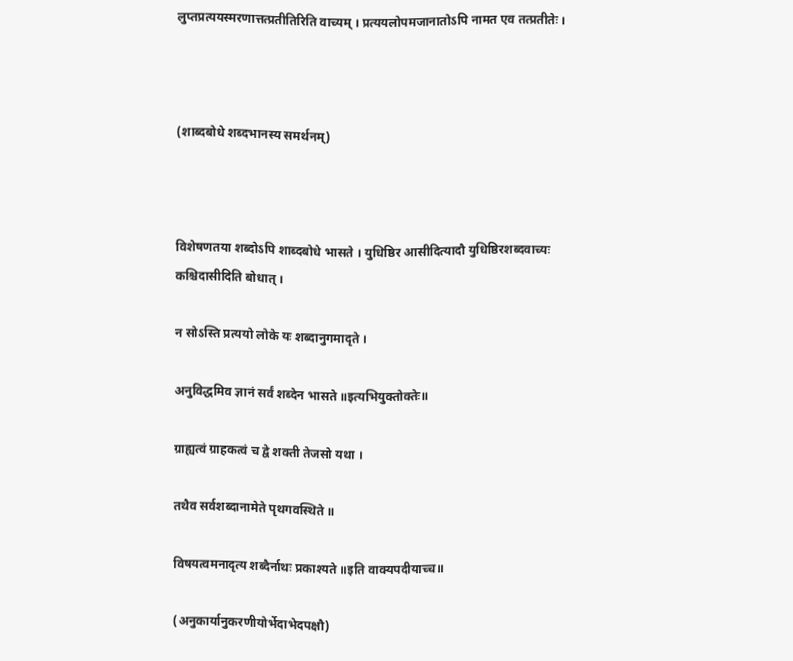लुप्तप्रत्ययस्मरणात्तत्प्रतीतिरिति वाच्यम् । प्रत्ययलोपमजानातोऽपि नामत एव तत्प्रतीतेः ।



(शाब्दबोधे शब्दभानस्य समर्थनम्)



विशेषणतया शब्दोऽपि शाब्दबोधे भासते । युधिष्ठिर आसीदित्यादौ युधिष्ठिरशब्दवाच्यः कश्चिदासीदिति बोधात् ।

न सोऽस्ति प्रत्ययो लोके यः शब्दानुगमादृते ।

अनुविद्धमिव ज्ञानं सर्वं शब्देन भासते ॥इत्यभियुक्तोक्तेः॥

ग्राह्यत्वं ग्राहकत्वं च द्वे शक्ती तेजसो यथा ।

तथैव सर्वशब्दानामेते पृथगवस्थिते ॥

विषयत्वमनादृत्य शब्दैर्नाथः प्रकाश्यते ॥इति वाक्यपदीयाच्च॥

(अनुकार्यानुकरणीयोर्भेदाभेदपक्षौ)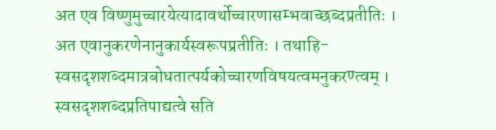अत एव विष्णुमुच्चारयेत्यादावर्थोच्चारणासम्भवाच्छब्दप्रतीतिः । अत एवानुकरणेनानुकार्यस्वरूपप्रतीतिः । तथाहि- स्वसदृशशब्दमात्रबोधतात्पर्यकोच्चारणविषयत्वमनुकरण्त्वम् । स्वसदृशशब्दप्रतिपाद्यत्वे सति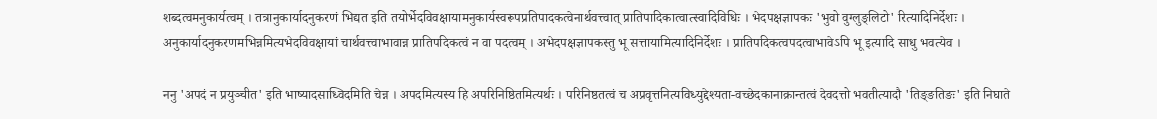शब्दत्वमनुकार्यत्वम् । तत्रानुकार्यादनुकरणं भिद्यत इति तयोर्भेदविवक्षायामनुकार्यस्वरूपप्रतिपादकत्वेनार्थवत्त्वात् प्रातिपादिकात्वात्स्वादिविधिः । भेदपक्षज्ञापकः 'भुवो वुग्लुङ्लिटो' रित्यादिनिर्देशः । अनुकार्यादनुकरणमभिन्नमित्यभेदविवक्षायां चार्थवत्त्वाभावान्न प्रातिपदिकत्वं न वा पदत्वम् । अभेदपक्षज्ञापकस्तु भू सत्तायामित्यादिनिर्देशः । प्रातिपदिकत्वपदत्वाभावेऽपि भू इत्यादि साधु भवत्येव ।

ननु 'अपदं न प्रयुञ्चीत' इति भाष्यादसाध्विदमिति चेन्न । अपदमित्यस्य हि अपरिनिष्ठितमित्यर्थः । परिनिष्ठतत्वं च अप्रवृत्तनित्यविध्युद्देश्यता-वच्छेदकानाक्रान्तत्वं देवदत्तो भवतीत्यादौ 'तिङ्ङतिङः' इति निघाते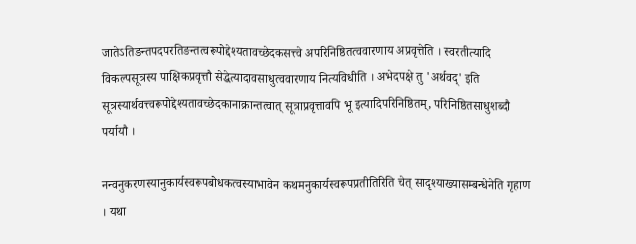जातेऽतिङन्तपदपरतिङन्तत्वरूपोद्देश्यतावच्छेदकसत्त्वे अपरिनिष्ठितत्ववारणाय अप्रवृत्तेति । स्वरतीत्यादि विकल्पसूत्रस्य पाक्षिकप्रवृत्तौ सेद्धेत्यादावसाधुत्ववारणाय नित्यविधीति । अभेदपक्षे तु 'अर्थवद्' इति सूत्रस्यार्थवत्त्वरूपोद्देश्यतावच्छेदकानाक्रान्तत्वात् सूत्राप्रवृत्तावपि भू इत्यादिपरिनिष्ठितम्, परिनिष्ठितसाधुशब्दौ पर्यायौ ।

नन्वनुकरणस्यानुकार्यस्वरूपबोधकत्वस्याभावेन कथमनुकार्यस्वरूपप्रतीतिरिति चेत् सादृश्याख्यासम्बन्धेनेति गृहाण । यथा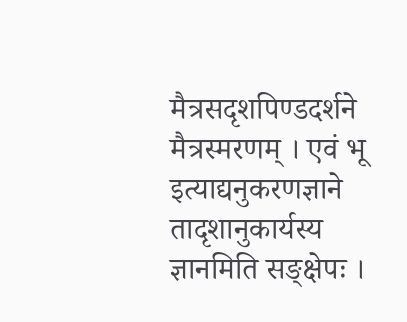मैत्रसदृशपिण्डदर्शने मैत्रस्मरणम् । एवं भू इत्याद्यनुकरणज्ञाने तादृशानुकार्यस्य ज्ञानमिति सङ्क्षेपः ।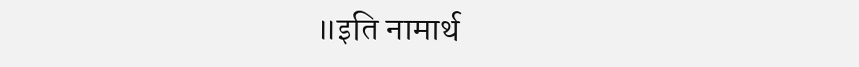॥इति नामार्थ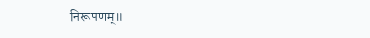निरूपणम्॥